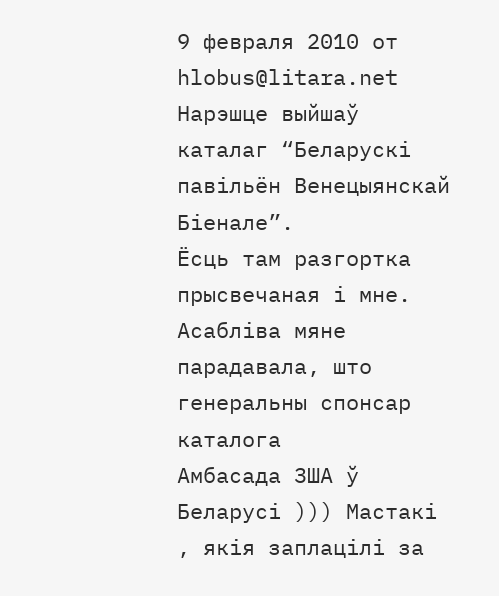9 февраля 2010 от hlobus@litara.net
Нарэшце выйшаў каталаг “Беларускі павільён Венецыянскай Біенале”.
Ёсць там разгортка прысвечаная і мне.
Асабліва мяне парадавала, што генеральны спонсар каталога
Амбасада ЗША ў Беларусі ))) Мастакі , якія заплацілі за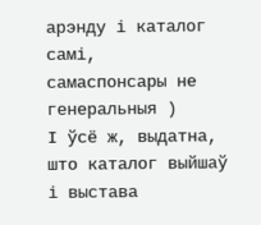арэнду і каталог самі,
самаспонсары не генеральныя )
І ўсё ж, выдатна, што каталог выйшаў і выстава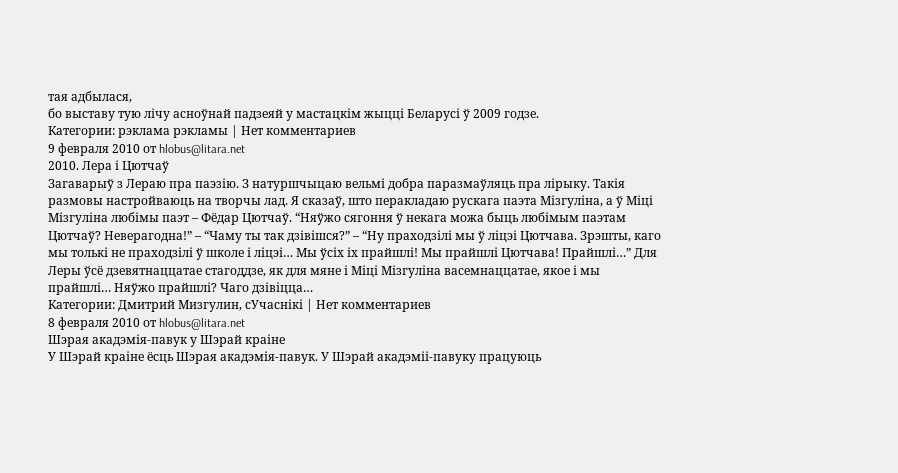тая адбылася,
бо выставу тую лічу асноўнай падзеяй у мастацкім жыцці Беларусі ў 2009 годзе.
Категории: рэклама рэкламы | Нет комментариев
9 февраля 2010 от hlobus@litara.net
2010. Лера і Цютчаў
Загаварыў з Лераю пра паэзію. З натуршчыцаю вельмі добра паразмаўляць пра лірыку. Такія размовы настройваюць на творчы лад. Я сказаў, што перакладаю рускага паэта Мізгуліна, а ў Міці Мізгуліна любімы паэт – Фёдар Цютчаў. “Няўжо сягоння ў некага можа быць любімым паэтам Цютчаў? Неверагодна!” – “Чаму ты так дзівішся?” – “Ну праходзілі мы ў ліцэі Цютчава. Зрэшты, каго мы толькі не праходзілі ў школе і ліцэі… Мы ўсіх іх прайшлі! Мы прайшлі Цютчава! Прайшлі…” Для Леры ўсё дзевятнаццатае стагоддзе, як для мяне і Міці Мізгуліна васемнаццатае, якое і мы прайшлі… Няўжо прайшлі? Чаго дзівіцца…
Категории: Дмитрий Мизгулин, сУчаснікі | Нет комментариев
8 февраля 2010 от hlobus@litara.net
Шэрая акадэмія-павук у Шэрай краіне
У Шэрай краіне ёсць Шэрая акадэмія-павук. У Шэрай акадэміі-павуку працуюць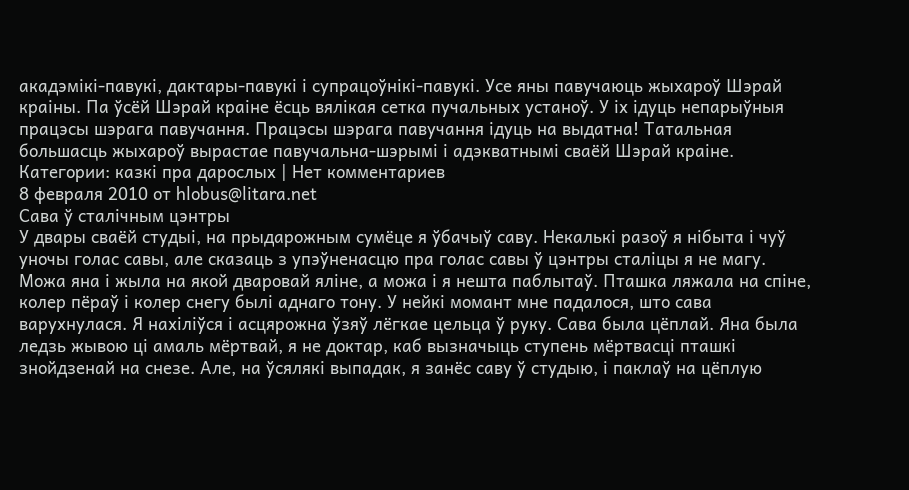акадэмікі-павукі, дактары-павукі і супрацоўнікі-павукі. Усе яны павучаюць жыхароў Шэрай краіны. Па ўсёй Шэрай краіне ёсць вялікая сетка пучальных устаноў. У іх ідуць непарыўныя працэсы шэрага павучання. Працэсы шэрага павучання ідуць на выдатна! Татальная большасць жыхароў вырастае павучальна-шэрымі і адэкватнымі сваёй Шэрай краіне.
Категории: казкі пра дарослых | Нет комментариев
8 февраля 2010 от hlobus@litara.net
Сава ў сталічным цэнтры
У двары сваёй студыі, на прыдарожным сумёце я ўбачыў саву. Некалькі разоў я нібыта і чуў уночы голас савы, але сказаць з упэўненасцю пра голас савы ў цэнтры сталіцы я не магу. Можа яна і жыла на якой дваровай яліне, а можа і я нешта паблытаў. Пташка ляжала на спіне, колер пёраў і колер снегу былі аднаго тону. У нейкі момант мне падалося, што сава варухнулася. Я нахіліўся і асцярожна ўзяў лёгкае цельца ў руку. Сава была цёплай. Яна была ледзь жывою ці амаль мёртвай, я не доктар, каб вызначыць ступень мёртвасці пташкі знойдзенай на снезе. Але, на ўсялякі выпадак, я занёс саву ў студыю, і паклаў на цёплую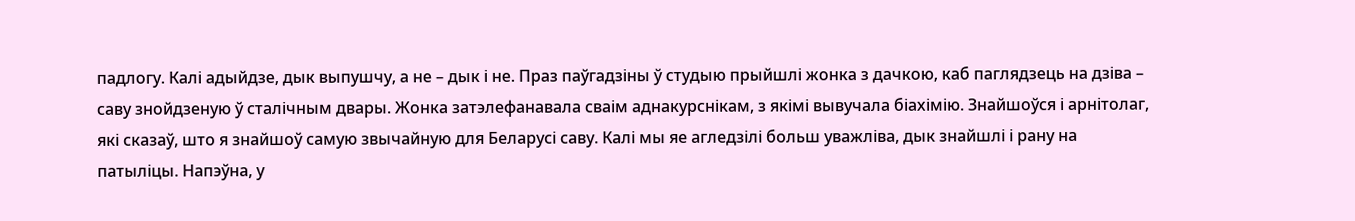падлогу. Калі адыйдзе, дык выпушчу, а не – дык і не. Праз паўгадзіны ў студыю прыйшлі жонка з дачкою, каб паглядзець на дзіва – саву знойдзеную ў сталічным двары. Жонка затэлефанавала сваім аднакурснікам, з якімі вывучала біахімію. Знайшоўся і арнітолаг, які сказаў, што я знайшоў самую звычайную для Беларусі саву. Калі мы яе агледзілі больш уважліва, дык знайшлі і рану на патыліцы. Напэўна, у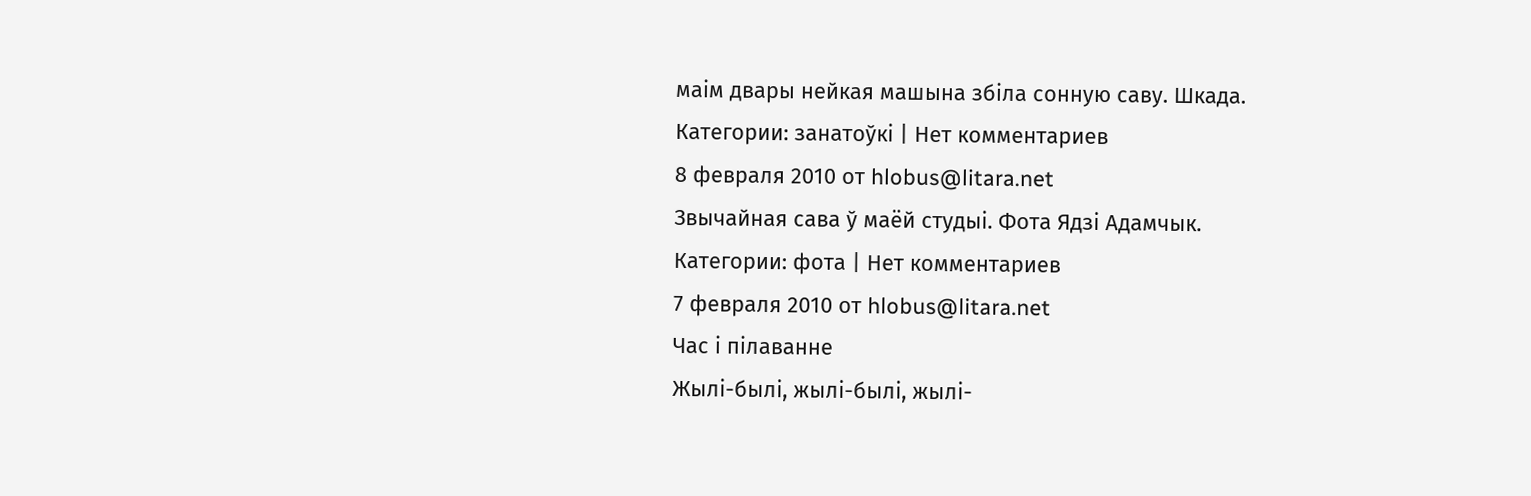маім двары нейкая машына збіла сонную саву. Шкада.
Категории: занатоўкі | Нет комментариев
8 февраля 2010 от hlobus@litara.net
Звычайная сава ў маёй студыі. Фота Ядзі Адамчык.
Категории: фота | Нет комментариев
7 февраля 2010 от hlobus@litara.net
Час і пілаванне
Жылі-былі, жылі-былі, жылі-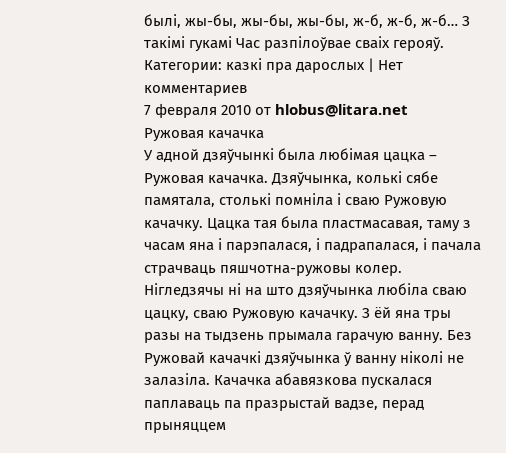былі, жы-бы, жы-бы, жы-бы, ж-б, ж-б, ж-б… З такімі гукамі Час разпілоўвае сваіх герояў.
Категории: казкі пра дарослых | Нет комментариев
7 февраля 2010 от hlobus@litara.net
Ружовая качачка
У адной дзяўчынкі была любімая цацка – Ружовая качачка. Дзяўчынка, колькі сябе памятала, столькі помніла і сваю Ружовую качачку. Цацка тая была пластмасавая, таму з часам яна і парэпалася, і падрапалася, і пачала страчваць пяшчотна-ружовы колер. Нігледзячы ні на што дзяўчынка любіла сваю цацку, сваю Ружовую качачку. З ёй яна тры разы на тыдзень прымала гарачую ванну. Без Ружовай качачкі дзяўчынка ў ванну ніколі не залазіла. Качачка абавязкова пускалася паплаваць па празрыстай вадзе, перад прыняццем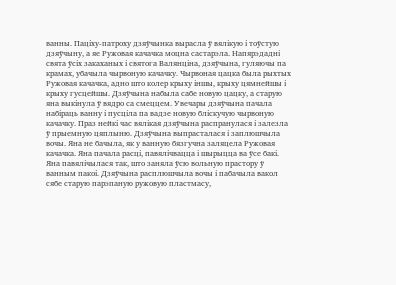ванны. Паціху-патроху дзяўчынка вырасла ў вялікую і тоўстую дзяўчыну, а яе Ружовая качачка моцна састарэла. Напярэдадні свята ўсіх закаханых і святога Валянціна, дзяўчына, гуляючы па крамах, убачыла чырвоную качачку. Чырвоная цацка была рыхтых Ружовая качачка, адно што колер крыху іншы, крыху цямнейшы і крыху гусцейшы. Дзяўчына набыла сабе новую цацку, а старую яна выкінула ў вядро са смеццем. Увечары дзяўчына пачала набіраць ванну і пусціла па вадзе новую бліскучую чырвоную качачку. Праз нейкі час вялікая дзяўчына распранулася і залезла ў прыемную цяплыню. Дзяўчына выпрасталася і заплюшчыла вочы. Яна не бачыла, як у ванную бязгучна заляцела Ружовая качачка. Яна пачала расці, павялічвацца і шырыцца ва ўсе бакі. Яна павялічылася так, што заняла ўсю вольную прастору ў ванным пакоі. Дзяўчына расплюшчыла вочы і пабачыла вакол сябе старую парэпаную ружовую пластмасу,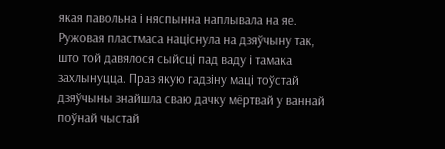якая павольна і няспынна наплывала на яе. Ружовая пластмаса націснула на дзяўчыну так, што той давялося сыйсці пад ваду і тамака захлынуцца. Праз якую гадзіну маці тоўстай дзяўчыны знайшла сваю дачку мёртвай у ваннай поўнай чыстай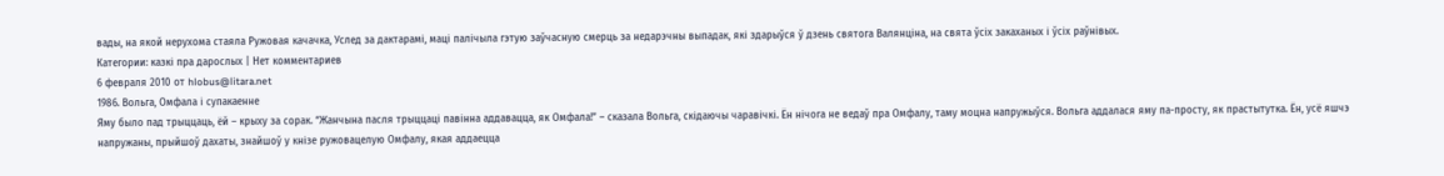вады, на якой нерухома стаяла Ружовая качачка, Услед за дактарамі, маці палічыла гэтую заўчасную смерць за недарэчны выпадак, які здарыўся ў дзень святога Валянціна, на свята ўсіх закаханых і ўсіх раўнівых.
Категории: казкі пра дарослых | Нет комментариев
6 февраля 2010 от hlobus@litara.net
1986. Вольга, Омфала і супакаенне
Яму было пад трыццаць, ёй – крыху за сорак. “Жанчына пасля трыццаці павінна аддавацца, як Омфала!” – сказала Вольга, скідаючы чаравічкі. Ён нічога не ведаў пра Омфалу, таму моцна напружыўся. Вольга аддалася яму па-просту, як прастытутка. Ён, усё яшчэ напружаны, прыйшоў дахаты, знайшоў у кнізе ружовацелую Омфалу, якая аддаецца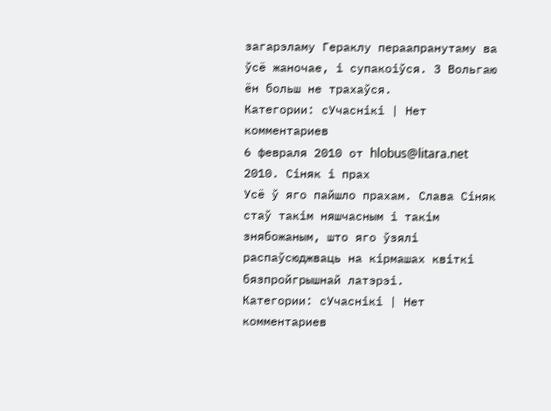загарэламу Гераклу пераапранутаму ва ўсё жаночае, і супакоіўся. З Вольгаю ён больш не трахаўся.
Категории: сУчаснікі | Нет комментариев
6 февраля 2010 от hlobus@litara.net
2010. Сіняк і прах
Усё ў яго пайшло прахам. Слава Сіняк стаў такім няшчасным і такім знябожаным, што яго ўзялі распаўсюджваць на кірмашах квіткі бязпройгрышнай латэрэі.
Категории: сУчаснікі | Нет комментариев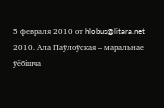5 февраля 2010 от hlobus@litara.net
2010. Ала Паўлоўская – маральнае ўёбішча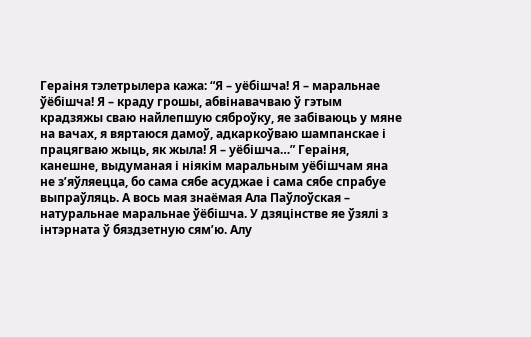Гераіня тэлетрылера кажа: “Я – уёбішча! Я – маральнае ўёбішча! Я – краду грошы, абвінавачваю ў гэтым крадзяжы сваю найлепшую сяброўку, яе забіваюць у мяне на вачах, я вяртаюся дамоў, адкаркоўваю шампанскае і працягваю жыць, як жыла! Я – уёбішча…” Гераіня, канешне, выдуманая і ніякім маральным уёбішчам яна не з’яўляецца, бо сама сябе асуджае і сама сябе спрабуе выпраўляць. А вось мая знаёмая Ала Паўлоўская – натуральнае маральнае ўёбішча. У дзяцінстве яе ўзялі з інтэрната ў бяздзетную сям’ю. Алу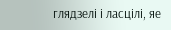глядзелі і ласцілі, яе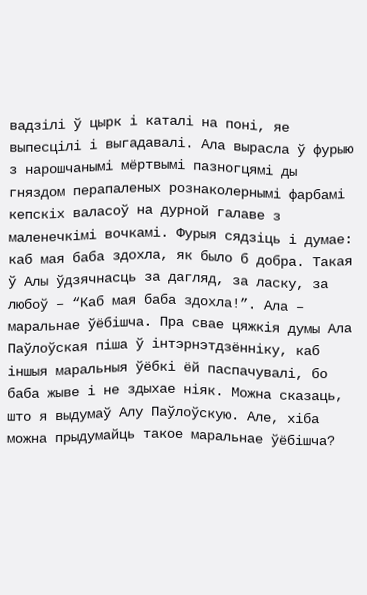вадзілі ў цырк і каталі на поні, яе выпесцілі і выгадавалі. Ала вырасла ў фурыю з нарошчанымі мёртвымі пазногцямі ды гняздом перапаленых рознаколернымі фарбамі кепскіх валасоў на дурной галаве з маленечкімі вочкамі. Фурыя сядзіць і думае: каб мая баба здохла, як было б добра. Такая ў Алы ўдзячнасць за дагляд, за ласку, за любоў – “Каб мая баба здохла!”. Ала – маральнае ўёбішча. Пра свае цяжкія думы Ала Паўлоўская піша ў інтэрнэтдзённіку, каб іншыя маральныя ўёбкі ёй паспачувалі, бо баба жыве і не здыхае ніяк. Можна сказаць, што я выдумаў Алу Паўлоўскую. Але, хіба можна прыдумайць такое маральнае ўёбішча?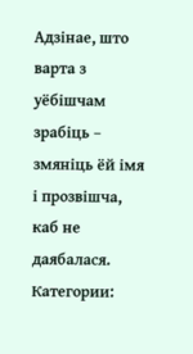Адзінае, што варта з уёбішчам зрабіць – змяніць ёй імя і прозвішча, каб не даябалася.
Категории: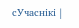сУчаснікі |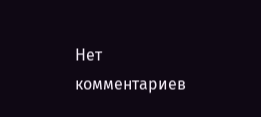Нет комментариев